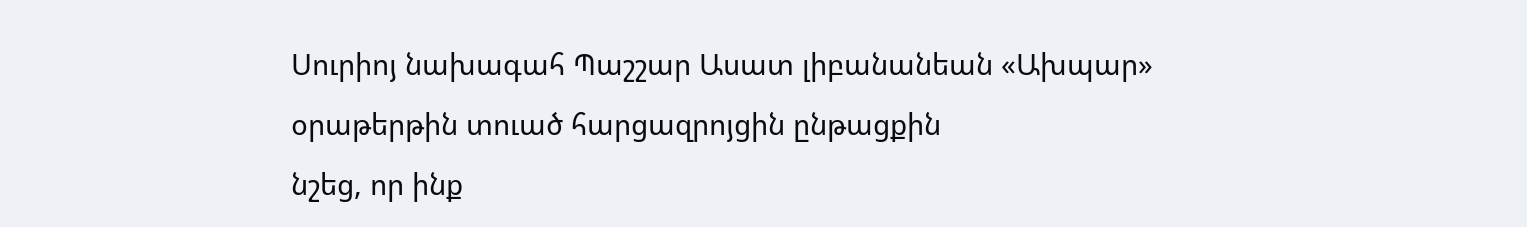Սուրիոյ նախագահ Պաշշար Ասատ լիբանանեան «Ախպար» օրաթերթին տուած հարցազրոյցին ընթացքին
նշեց, որ ինք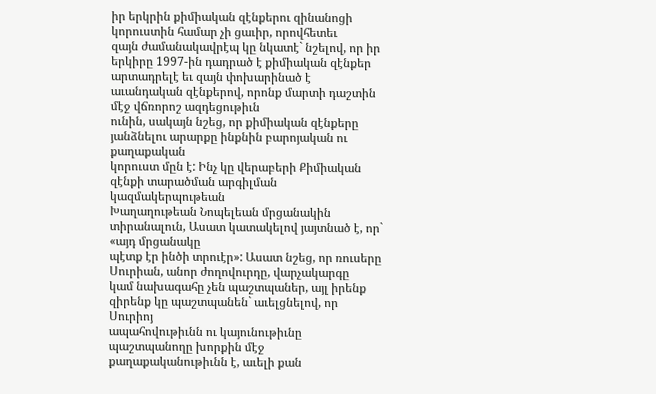իր երկրին քիմիական զէնքերու զինանոցի կորուստին համար չի ցաւիր, որովհետեւ
զայն ժամանակավրէպ կը նկատէ` նշելով, որ իր երկիրը 1997-ին դադրած է քիմիական զէնքեր
արտադրելէ եւ զայն փոխարինած է աւանդական զէնքերով, որոնք մարտի դաշտին մէջ վճռորոշ ազդեցութիւն
ունին, սակայն նշեց, որ քիմիական զէնքերը յանձնելու արարքը ինքնին բարոյական ու քաղաքական
կորուստ մըն է: Ինչ կը վերաբերի Քիմիական զէնքի տարածման արգիլման կազմակերպութեան
Խաղաղութեան Նոպելեան մրցանակին տիրանալուն, Ասատ կատակելով յայտնած է, որ` «այդ մրցանակը
պէտք էր ինծի տրուէր»: Ասատ նշեց, որ ռուսերը Սուրիան, անոր ժողովուրդը, վարչակարգը
կամ նախագահը չեն պաշտպաներ, այլ իրենք զիրենք կը պաշտպանեն` աւելցնելով, որ Սուրիոյ
ապահովութիւնն ու կայունութիւնը պաշտպանողը խորքին մէջ քաղաքականութիւնն է, աւելի քան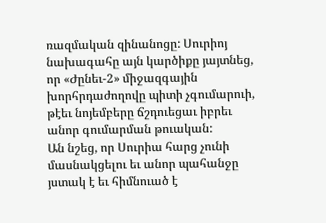ռազմական զինանոցը: Սուրիոյ նախագահը այն կարծիքը յայտնեց, որ «Ժընեւ-2» միջազգային
խորհրդաժողովը պիտի չգումարուի, թէեւ նոյեմբերը ճշդուեցաւ իբրեւ անոր գումարման թուական:
Ան նշեց, որ Սուրիա հարց չունի մասնակցելու եւ անոր պահանջը յստակ է եւ հիմնուած է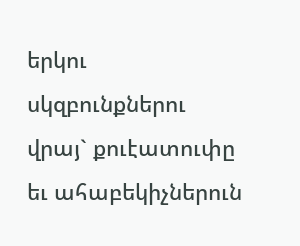երկու
սկզբունքներու վրայ` քուէատուփը եւ ահաբեկիչներուն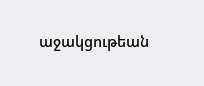աջակցութեան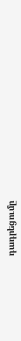դադրեցումը